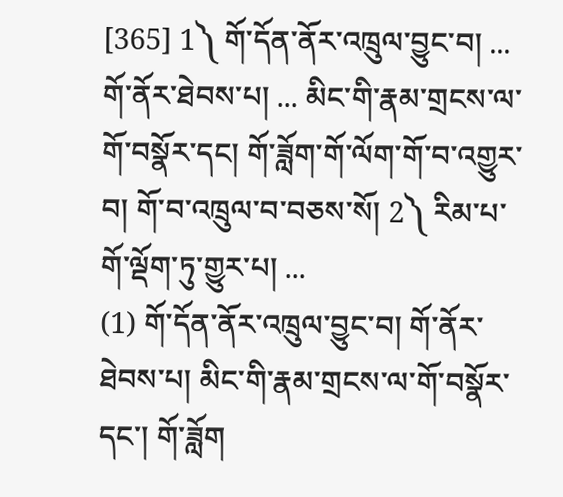[365] 1༽ གོ་དོན་ནོར་འཁྲུལ་བྱུང་བ། ... གོ་ནོར་ཐེབས་པ། ... མིང་གི་རྣམ་གྲངས་ལ་གོ་བསྣོར་དང། གོ་ཟློག་གོ་ལོག་གོ་བ་འགྱུར་བ། གོ་བ་འཁྲུལ་བ་བཅས་སོ། 2༽ རིམ་པ་གོ་ལྡོག་ཏུ་གྱུར་པ། ...
(1) གོ་དོན་ནོར་འཁྲུལ་བྱུང་བ། གོ་ནོར་ཐེབས་པ། མིང་གི་རྣམ་གྲངས་ལ་གོ་བསྣོར་དང་། གོ་ཟློག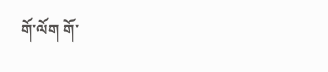གོ་ལོག གོ་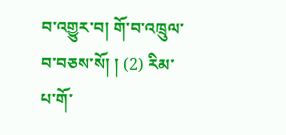བ་འགྱུར་བ། གོ་བ་འཁྲུལ་བ་བཅས་སོ། ། (2) རིམ་པ་གོ་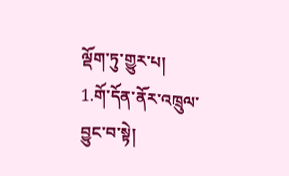ལྡོག་ཏུ་གྱུར་པ།
1.གོ་དོན་ནོར་འཁྲུལ་བྱུང་བ་སྟེ།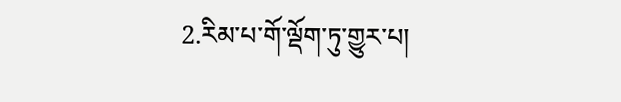2.རིམ་པ་གོ་ལྡོག་ཏུ་གྱུར་པ།